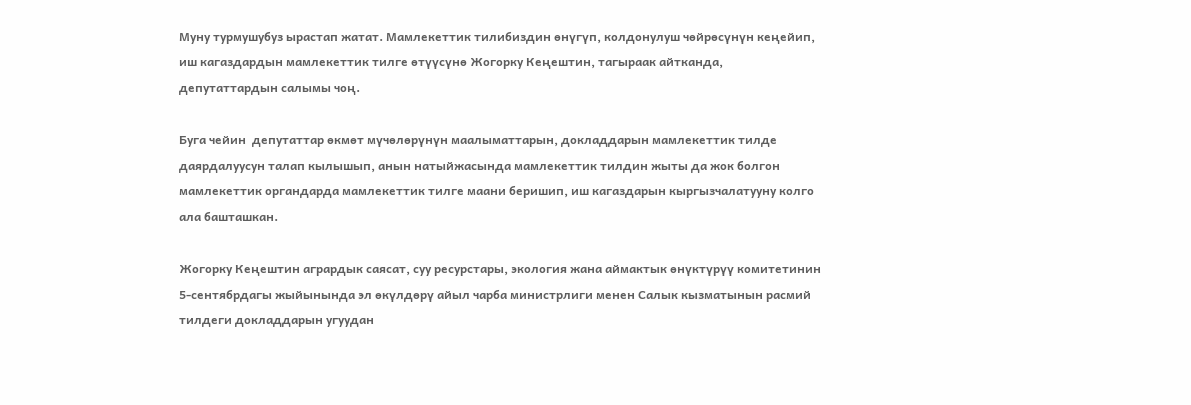Муну турмушубуз ырастап жатат. Мамлекеттик тилибиздин өнүгүп, колдонулуш чөйрөсүнүн кеңейип, иш кагаздардын мамлекеттик тилге өтүүсүнө Жогорку Кеңештин, тагыраак айтканда, депутаттардын салымы чоң.

Буга чейин  депутаттар өкмөт мүчөлөрүнүн маалыматтарын, докладдарын мамлекеттик тилде даярдалуусун талап кылышып, анын натыйжасында мамлекеттик тилдин жыты да жок болгон мамлекеттик органдарда мамлекеттик тилге маани беришип, иш кагаздарын кыргызчалатууну колго ала башташкан.

Жогорку Кеңештин агрардык саясат, суу ресурстары, экология жана аймактык өнүктүрүү комитетинин 5-сентябрдагы жыйынында эл өкүлдөрү айыл чарба министрлиги менен Салык кызматынын расмий тилдеги докладдарын угуудан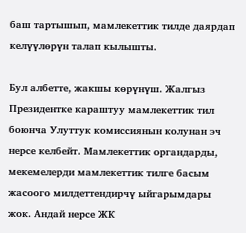баш тартышып, мамлекеттик тилде даярдап келүүлөрүн талап кылышты.

Бул албетте, жакшы көрүнүш. Жалгыз Президентке караштуу мамлекеттик тил боюнча Улуттук комиссиянын колунан эч нерсе келбейт. Мамлекеттик органдарды, мекемелерди мамлекеттик тилге басым жасоого милдеттендирчү ыйгарымдары жок. Андай нерсе ЖК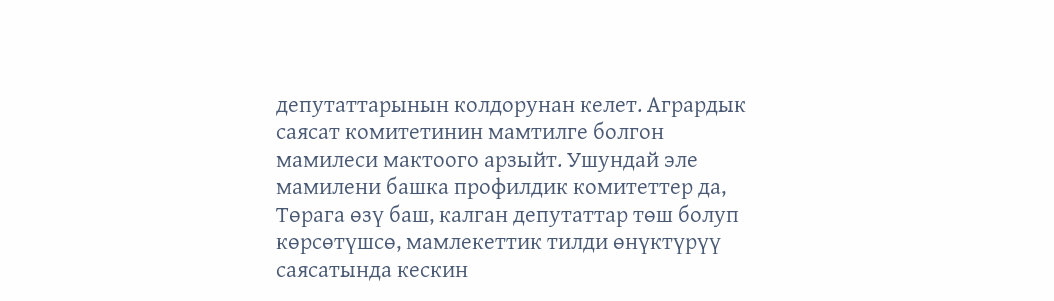депутаттарынын колдорунан келет. Агрардык саясат комитетинин мамтилге болгон мамилеси мактоого арзыйт. Ушундай эле мамилени башка профилдик комитеттер да, Төрага өзү баш, калган депутаттар төш болуп көрсөтүшсө, мамлекеттик тилди өнүктүрүү саясатында кескин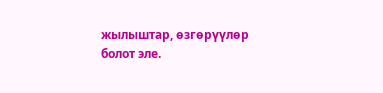жылыштар, өзгөрүүлөр  болот эле.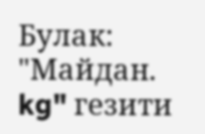Булак: "Майдан. kg" гезити